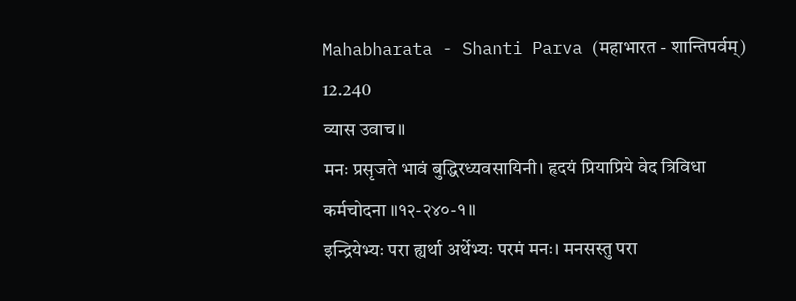Mahabharata - Shanti Parva (महाभारत - शान्तिपर्वम्)
12.240
व्यास उवाच॥
मनः प्रसृजते भावं बुद्धिरध्यवसायिनी। हृदयं प्रियाप्रिये वेद त्रिविधा कर्मचोदना ॥१२-२४०-१॥
इन्द्रियेभ्यः परा ह्यर्था अर्थेभ्यः परमं मनः। मनसस्तु परा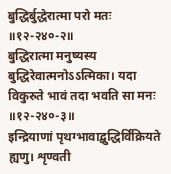बुद्धिर्बुद्धेरात्मा परो मतः ॥१२-२४०-२॥
बुद्धिरात्मा मनुष्यस्य बुद्धिरेवात्मनोऽऽत्मिका। यदा विकुरुते भावं तदा भवति सा मनः ॥१२-२४०-३॥
इन्द्रियाणां पृथग्भावाद्बुद्धिर्विक्रियते ह्यणु। शृण्वती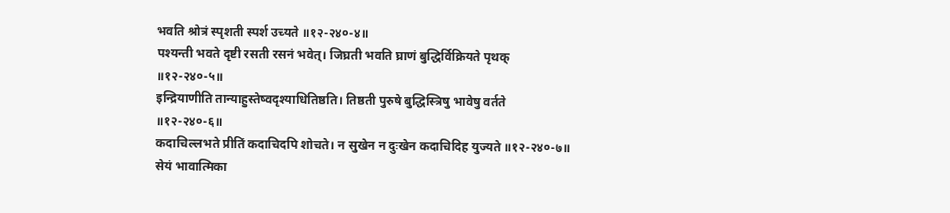भवति श्रोत्रं स्पृशती स्पर्श उच्यते ॥१२-२४०-४॥
पश्यन्ती भवते दृष्टी रसती रसनं भवेत्। जिघ्रती भवति घ्राणं बुद्धिर्विक्रियते पृथक् ॥१२-२४०-५॥
इन्द्रियाणीति तान्याहुस्तेष्वदृश्याधितिष्ठति। तिष्ठती पुरुषे बुद्धिस्त्रिषु भावेषु वर्तते ॥१२-२४०-६॥
कदाचिल्लभते प्रीतिं कदाचिदपि शोचते। न सुखेन न दुःखेन कदाचिदिह युज्यते ॥१२-२४०-७॥
सेयं भावात्मिका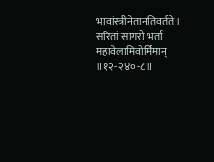भावांस्त्रीनेतानतिवर्तते। सरितां सागरो भर्ता महावेलामिवोर्मिमान् ॥१२-२४०-८॥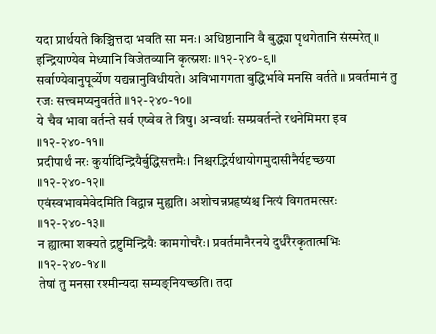यदा प्रार्थयते किञ्चित्तदा भवति सा मनः। अधिष्ठानानि वै बुद्ध्या पृथगेतानि संस्मरेत् ॥ इन्द्रियाण्येव मेध्यानि विजेतव्यानि कृत्स्नशः ॥१२-२४०-९॥
सर्वाण्येवानुपूर्व्येण यद्यन्नानुविधीयते। अविभागगता बुद्धिर्भावे मनसि वर्तते ॥ प्रवर्तमानं तु रजः सत्त्वमप्यनुवर्तते ॥१२-२४०-१०॥
ये चैव भावा वर्तन्ते सर्व एष्वेव ते त्रिषु। अन्वर्थाः सम्प्रवर्तन्ते रथनेमिमरा इव ॥१२-२४०-११॥
प्रदीपार्थं नरः कुर्यादिन्द्रियैर्बुद्धिसत्तमैः। निश्चरद्भिर्यथायोगमुदासीनैर्यदृच्छया ॥१२-२४०-१२॥
एवंस्वभावमेवेदमिति विद्वान्न मुह्यति। अशोचन्नप्रहृष्यंश्च नित्यं विगतमत्सरः ॥१२-२४०-१३॥
न ह्यात्मा शक्यते द्रष्टुमिन्द्रियैः कामगोचरैः। प्रवर्तमानैरनये दुर्धरैरकृतात्मभिः ॥१२-२४०-१४॥
तेषां तु मनसा रश्मीन्यदा सम्यङ्नियच्छति। तदा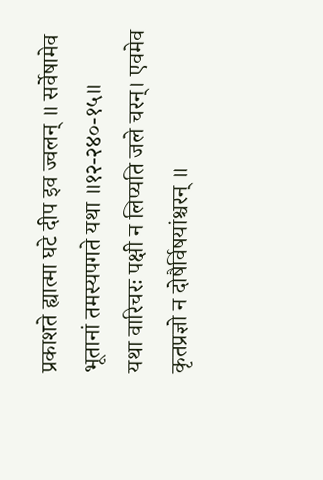प्रकाशते ह्यात्मा घटे दीप इव ज्वलन् ॥ सर्वेषामेव भूतानां तमस्यपगते यथा ॥१२-२४०-१५॥
यथा वारिचरः पक्षी न लिप्यति जले चरन्। एवमेव कृतप्रज्ञो न दोषैर्विषयांश्चरन् ॥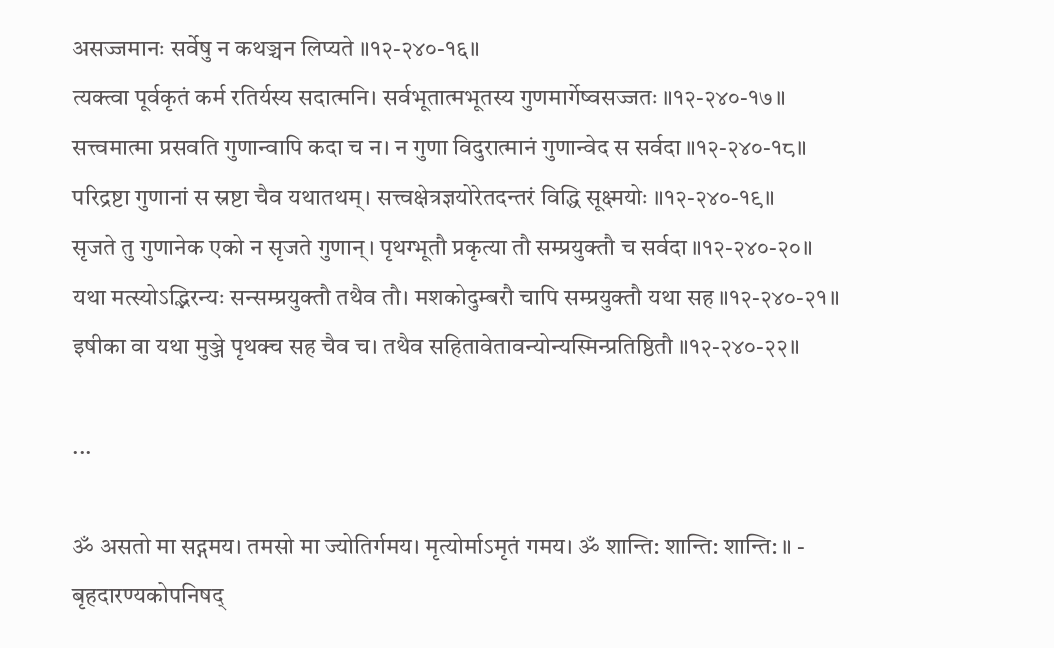असज्जमानः सर्वेषु न कथञ्चन लिप्यते ॥१२-२४०-१६॥
त्यक्त्वा पूर्वकृतं कर्म रतिर्यस्य सदात्मनि। सर्वभूतात्मभूतस्य गुणमार्गेष्वसज्जतः ॥१२-२४०-१७॥
सत्त्वमात्मा प्रसवति गुणान्वापि कदा च न। न गुणा विदुरात्मानं गुणान्वेद स सर्वदा ॥१२-२४०-१८॥
परिद्रष्टा गुणानां स स्रष्टा चैव यथातथम्। सत्त्वक्षेत्रज्ञयोरेतदन्तरं विद्धि सूक्ष्मयोः ॥१२-२४०-१९॥
सृजते तु गुणानेक एको न सृजते गुणान्। पृथग्भूतौ प्रकृत्या तौ सम्प्रयुक्तौ च सर्वदा ॥१२-२४०-२०॥
यथा मत्स्योऽद्भिरन्यः सन्सम्प्रयुक्तौ तथैव तौ। मशकोदुम्बरौ चापि सम्प्रयुक्तौ यथा सह ॥१२-२४०-२१॥
इषीका वा यथा मुञ्जे पृथक्च सह चैव च। तथैव सहितावेतावन्योन्यस्मिन्प्रतिष्ठितौ ॥१२-२४०-२२॥

...

ॐ असतो मा सद्गमय। तमसो मा ज्योतिर्गमय। मृत्योर्माऽमृतं गमय। ॐ शान्ति: शान्ति: शान्ति: ॥ - बृहदारण्यकोपनिषद्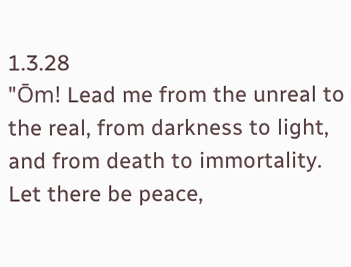1.3.28
"Ōm! Lead me from the unreal to the real, from darkness to light, and from death to immortality. Let there be peace,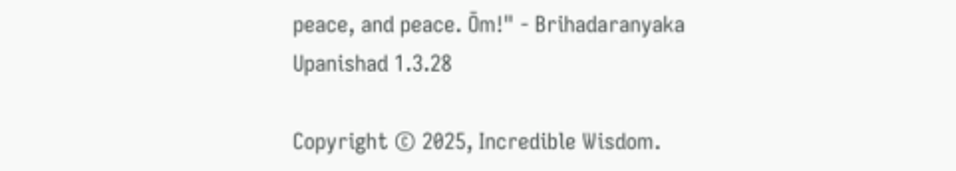peace, and peace. Ōm!" - Brihadaranyaka Upanishad 1.3.28

Copyright © 2025, Incredible Wisdom.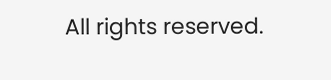All rights reserved.